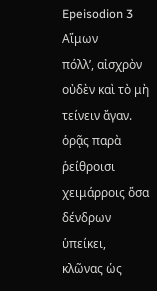Epeisodion 3
Αἵμων
πόλλʼ, αἰσχρὸν οὐδὲν καὶ τὸ μὴ τείνειν ἄγαν.
ὁρᾷς παρὰ ῥείθροισι χειμάρροις ὅσα
δένδρων ὑπείκει, κλῶνας ὡς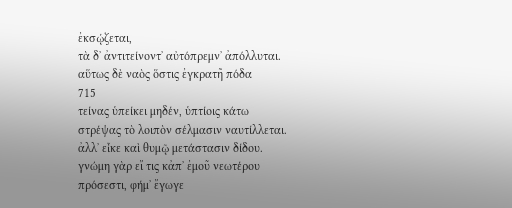ἐκσῴζεται,
τὰ δʼ ἀντιτείνοντʼ αὐτόπρεμνʼ ἀπόλλυται.
αὕτως δὲ ναὸς ὅστις ἐγκρατῆ πόδα
715
τείνας ὑπείκει μηδέν, ὑπτίοις κάτω
στρέψας τὸ λοιπὸν σέλμασιν ναυτίλλεται.
ἀλλʼ εἶκε καὶ θυμῷ μετάστασιν δίδου.
γνώμη γὰρ εἴ τις κἀπʼ ἐμοῦ νεωτέρου
πρόσεστι, φήμʼ ἔγωγε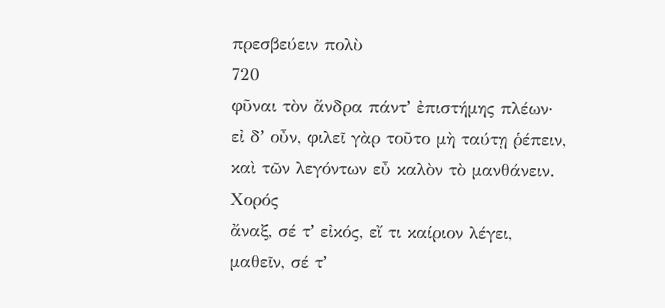πρεσβεύειν πολὺ
720
φῦναι τὸν ἄνδρα πάντʼ ἐπιστήμης πλέων·
εἰ δʼ οὖν, φιλεῖ γὰρ τοῦτο μὴ ταύτῃ ῥέπειν,
καὶ τῶν λεγόντων εὖ καλὸν τὸ μανθάνειν.
Χορός
ἄναξ, σέ τʼ εἰκός, εἴ τι καίριον λέγει,
μαθεῖν, σέ τʼ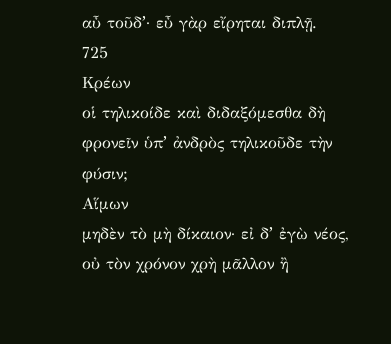αὖ τοῦδʼ· εὖ γὰρ εἴρηται διπλῇ.
725
Κρέων
οἱ τηλικοίδε καὶ διδαξόμεσθα δὴ
φρονεῖν ὑπʼ ἀνδρὸς τηλικοῦδε τὴν φύσιν;
Αἵμων
μηδὲν τὸ μὴ δίκαιον· εἰ δʼ ἐγὼ νέος,
οὐ τὸν χρόνον χρὴ μᾶλλον ἢ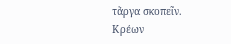τἄργα σκοπεῖν.
Κρέων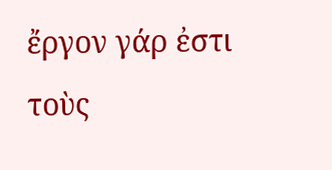ἔργον γάρ ἐστι τοὺς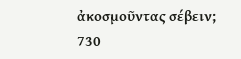ἀκοσμοῦντας σέβειν;
730